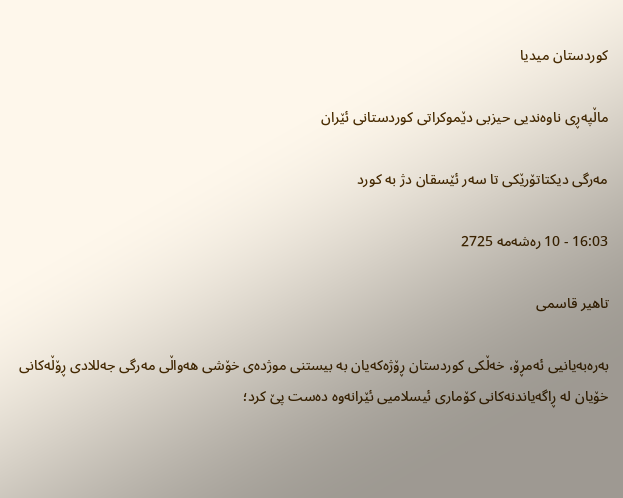کوردستان میدیا

ماڵپەڕی ناوەندیی حیزبی دێموکراتی کوردستانی ئێران

مەرگی دیکتاتۆرێکی تا سەر ئێسقان دژ بە کورد

16:03 - 10 رەشەمه 2725

تاهیر قاسمی

بەرەبەیانیی ئەمڕۆ، خەڵکی کوردستان ڕۆژەکەیان بە بیستنی موژدەی خۆشی هەواڵی مەرگی جەللادی ڕۆڵەکانی خۆیان لە ڕاگەیاندنەکانی کۆماری ئیسلامیی ئێرانەوە دەست پێ کرد؛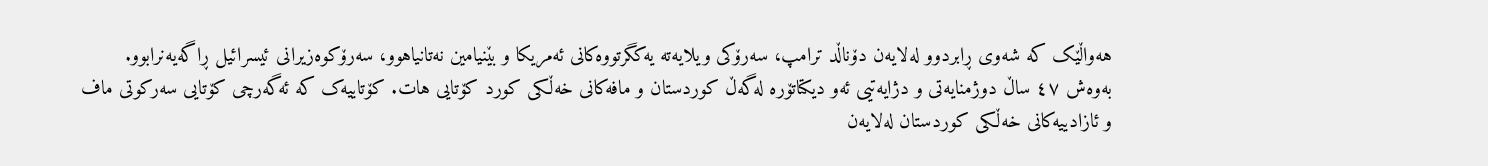هەواڵێک کە شەوی ڕابردوو لەلایەن دۆناڵد ترامپ، سەرۆکی ویلایەتە یەکگرتووەکانی ئەمریکا و بێنیامین نەتانیاهوو، سەرۆکوەزیرانی ئیسرائیل ڕاگەیەنرابوو. بەوەش ٤٧ ساڵ دوژمنایەتی و دژایەتیی ئەو دیکتاتۆرە لەگەڵ کوردستان و مافەکانی خەڵکی کورد کۆتایی هات. کۆتاییەک کە ئەگەرچی کۆتایی سەرکوتی ماف و ئازادییەکانی خەڵکی کوردستان لەلایەن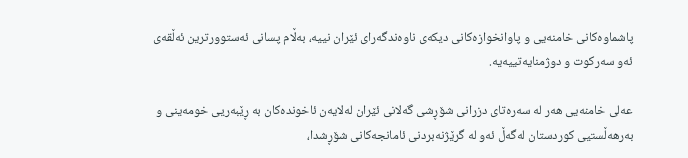پاشماوەکانی خامنەیی و پاوانخوازەکانی دیکەی ناوەندگەرای ئێران نییە، بەڵام پسانی ئەستوورترین ئەڵقەی ئەو سەرکوت و دوژمنایەتییەیە.

عەلی خامنەیی هەر لە سەرەتای دزرانی شۆڕشی گەلانی ئێران لەلایەن ئاخوندەکان بە ڕێبەریی خومەینی و بەرهەڵستیی کوردستان لەگەڵ ئەو لە گرێژنەبردنی ئامانجەکانی شۆڕشدا،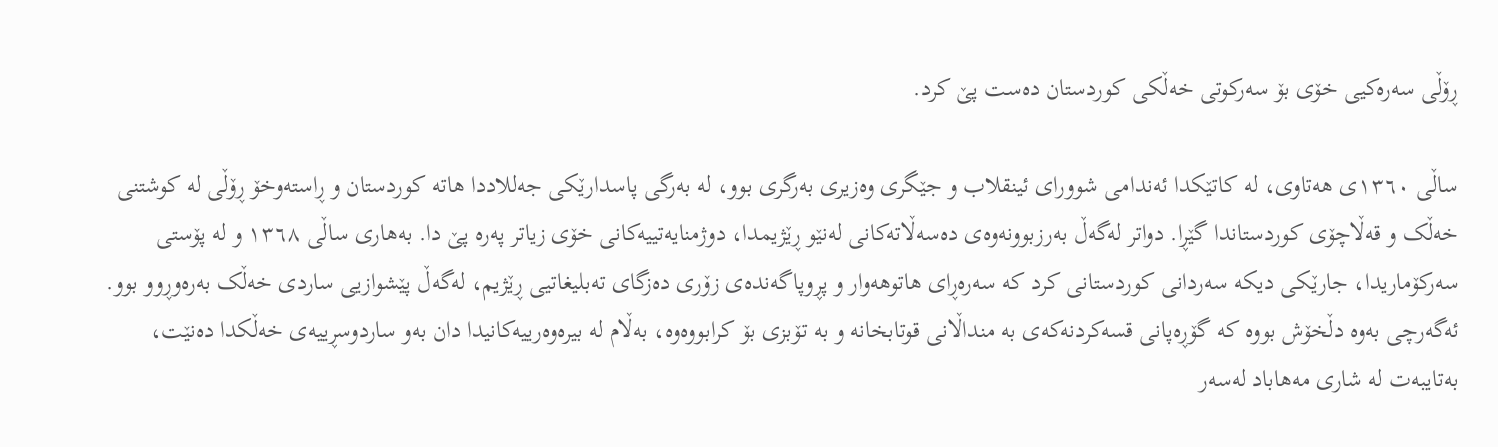ڕۆڵی سەرەکیی خۆی بۆ سەرکوتی خەڵکی کوردستان دەست پێ کرد.

ساڵی ١٣٦٠ی هەتاوی، لە کاتێکدا ئەندامی شوورای ئینقلاب و جێگری وەزیری بەرگری بوو، لە بەرگی پاسدارێکی جەللاددا هاتە کوردستان و ڕاستەوخۆ ڕۆڵی لە کوشتنی خەڵک و قەڵاچۆی کوردستاندا گێڕا. دواتر لەگەڵ بەرزبوونەوەی دەسەڵاتەکانی لەنێو ڕێژیمدا، دوژمنایەتییەکانی خۆی زیاتر پەرە پێ دا. بەهاری ساڵی ١٣٦٨ و لە پۆستی سەرکۆماریدا، جارێکی دیکە سەردانی کوردستانی کرد کە سەرەڕای هاتوهەوار و پڕوپاگەندەی زۆری دەزگای تەبلیغاتیی ڕێژیم، لەگەڵ پێشوازیی ساردی خەڵک بەرەوڕوو بوو. ئەگەرچی بەوە دڵخۆش بووە کە گۆڕەپانی قسەکردنەکەی بە منداڵانی قوتابخانە و بە تۆبزی بۆ کرابووەوە، بەڵام لە بیرەوەرییەکانیدا دان بەو ساردوسڕییەی خەڵکدا دەنێت، بەتایبەت لە شاری مەهاباد لەسەر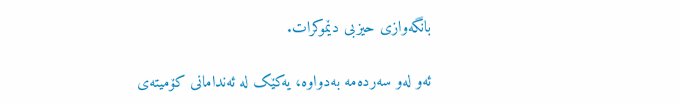بانگەوازی حیزبی دێموکرات.

ئەو لەو سەردەمە بەدواوە، یەکێک لە ئەندامانی کۆمیتەی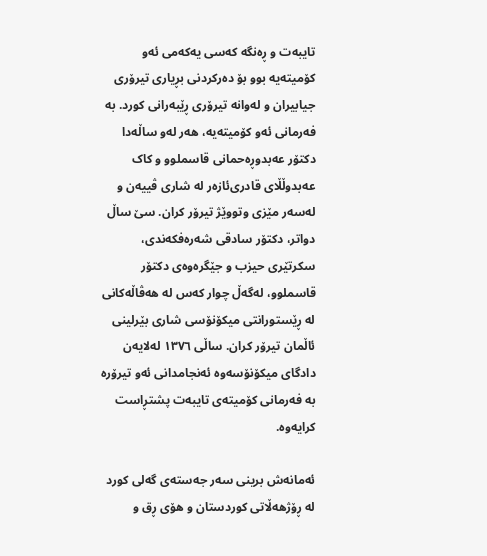تایبەت و ڕەنگە کەسی یەکەمی ئەو کۆمیتەیە بوو بۆ دەرکردنی بڕیاری تیرۆری جیابیران و لەوانە تیرۆری ڕێبەرانی کورد. بە فەرمانی ئەو کۆمیتەیە، هەر لەو ساڵەدا دکتۆر عەبدوڕەحمانی قاسملوو و کاک عەبدوڵڵای قادری‌ئازەر لە شاری ڤییەن و لەسەر مێزی وتووێژ تیرۆر کران. سێ ساڵ دواتر، دکتۆر سادقی شەرەفکەندی، سکرتێری حیزب و جێگرەوەی دکتۆر قاسملوو، لەگەڵ چوار کەس لە هەڤاڵەکانی لە ڕێستورانتی میکۆنۆسی شاری بێرلینی ئاڵمان تیرۆر کران. ساڵی ١٣٧٦ لەلایەن دادگای میکۆنۆسەوە ئەنجامدانی ئەو تیرۆرە بە فەرمانی کۆمیتەی تایبەت پشتڕاست کرایەوە.

ئەمانەش برینی سەر جەستەی گەلی کورد لە ڕۆژهەڵاتی کوردستان و هۆی ڕق و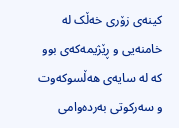کینەی زۆری خەڵک لە خامنەیی و ڕێژیمەکەی بوو کە لە سایەی هەڵسوکەوت و سەرکوتی بەردەوامی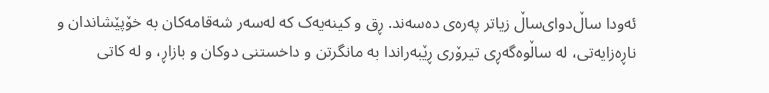ئەودا ساڵ‌دوای‌ساڵ زیاتر پەرەی دەسەند. ڕق و کینەیەک کە لەسەر شەقامەکان بە خۆپێشاندان و ناڕەزایەتی، لە ساڵوەگەڕی تیرۆری ڕێبەراندا بە مانگرتن و داخستنی دوکان و بازاڕ، و لە کاتی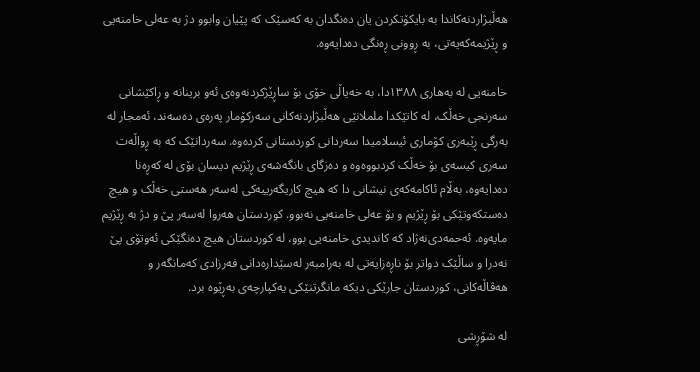هەڵبژاردنەکاندا بە بایکۆتکردن یان دەنگدان بە کەسێک کە پێیان وابوو دژ بە عەلی خامنەیی و ڕێژیمەکەیەتی، بە ڕوونی ڕەنگی دەدایەوە.

خامنەیی لە بەهاری ١٣٨٨دا، بە خەیاڵی خۆی بۆ ساڕێژکردنەوەی ئەو برینانە و ڕاکێشانی سەرنجی خەڵک، لە کاتێکدا ململانێی هەڵبژاردنەکانی سەرکۆمار پەرەی دەسەند، ئەمجار لە بەرگی ڕێبەری کۆماری ئیسلامیدا سەردانی کوردستانی کردەوە. سەردانێک کە بە ڕواڵەت سەری کیسەی بۆ خەڵک کردبووەوە و دەزگای بانگەشەی ڕێژیم دیسان بۆی لە کەڕەنا دەدایەوە، بەڵام ئاکامەکەی نیشانی دا کە هیچ کاریگەرییەکی لەسەر هەستی خەڵک و هیچ دەستکەوتێکی بۆ ڕێژیم و بۆ عەلی خامنەیی نەبوو. کوردستان هەروا لەسەر پێ و دژ بە ڕێژیم مایەوە. ئەحمەدی‌نەژاد کە کاندیدی خامنەیی بوو، لە کوردستان هیچ دەنگێکی ئەوتۆی پێ نەدرا و ساڵێک دواتر بۆ ناڕەزایەتی لە بەرامبەر لەسێدارەدانی فەرزادی کەمانگەر و هەڤاڵەکانی، کوردستان جارێکی دیکە مانگرتنێکی یەکپارچەی بەڕێوە برد.

لە شۆڕشی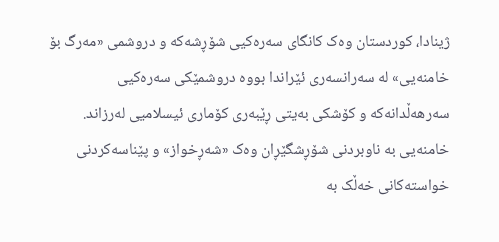ژینادا، کوردستان وەک کانگای سەرەکیی شۆڕشەکە و دروشمی «مەرگ بۆ خامنەیی» لە سەرانسەری ئێراندا بووە دروشمێکی سەرەکیی سەرهەڵدانەکە و کۆشکی بەیتی ڕێبەری کۆماری ئیسلامیی لەرزاند. خامنەیی بە ناوبردنی شۆڕشگێڕان وەک «شەڕخواز» و پێناسەکردنی خواستەکانی خەڵک بە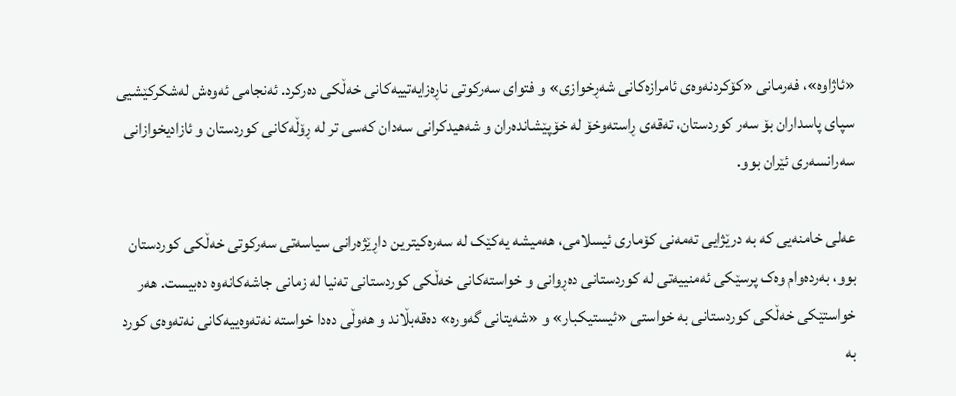«ئاژاوە»، فەرمانی «کۆکردنەوەی ئامرازەکانی شەڕخوازی» و فتوای سەرکوتی ناڕەزایەتییەکانی خەڵکی دەرکرد. ئەنجامی ئەوەش لەشکرکێشیی سپای پاسداران بۆ سەر کوردستان، تەقەی ڕاستەوخۆ لە خۆپێشاندەران و شەهیدکرانی سەدان کەسی تر لە ڕۆڵەکانی کوردستان و ئازادیخوازانی سەرانسەری ئێران بوو.

عەلی خامنەیی کە بە درێژایی تەمەنی کۆماری ئیسلامی، هەمیشە یەکێک لە سەرەکیترین داڕێژەرانی سیاسەتی سەرکوتی خەڵکی کوردستان بوو، بەردەوام وەک پرسێکی ئەمنییەتی لە کوردستانی دەڕوانی و خواستەکانی خەڵکی کوردستانی تەنیا لە زمانی جاشەکانەوە دەبیست. هەر خواستێکی خەڵکی کوردستانی بە خواستی «ئیستیکبار» و «شەیتانی گەورە» دەقەبڵاند و هەوڵی دەدا خواستە نەتەوەییەکانی نەتەوەی کورد بە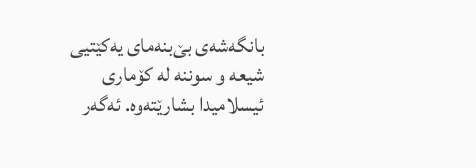بانگەشەی بێ‌بنەمای یەکێتیی شیعە و سوننە لە کۆماری ئیسلامیدا بشارێتەوە. ئەگەر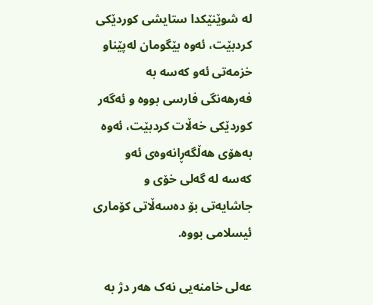لە شوێنێکدا ستایشی کوردێکی کردبێت، ئەوە بێگومان لەپێناو خزمەتی ئەو کەسە بە فەرهەنگی فارسی بووە و ئەگەر کوردێکی خەڵات کردبێت، ئەوە بەهۆی هەڵگەڕانەوەی ئەو کەسە لە گەلی خۆی و جاشایەتی بۆ دەسەڵاتی کۆماری ئیسلامی بووە.

عەلی خامنەیی نەک هەر دژ بە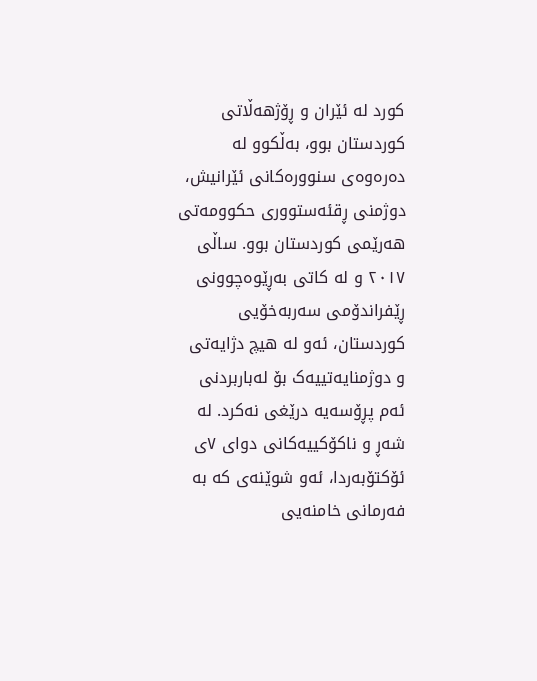کورد لە ئێران و ڕۆژهەڵاتی کوردستان بوو، بەڵکوو لە دەرەوەی سنوورەکانی ئێرانیش، دوژمنی ڕقئەستووری حکوومەتی هەرێمی کوردستان بوو. ساڵی ٢٠١٧ و لە کاتی بەڕێوەچوونی ڕێفراندۆمی سەربەخۆیی کوردستان، ئەو لە هیچ دژایەتی و دوژمنایەتییەک بۆ لەباربردنی ئەم پڕۆسەیە درێغی نەکرد. لە شەڕ و ناکۆکییەکانی دوای ٧ی ئۆکتۆبەردا، ئەو شوێنەی کە بە فەرمانی خامنەیی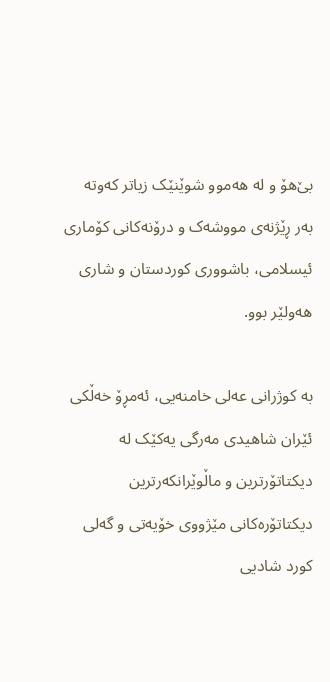بێ‌هۆ و لە هەموو شوێنێک زیاتر کەوتە بەر ڕێژنەی مووشەک و درۆنەکانی کۆماری ئیسلامی، باشووری کوردستان و شاری هەولێر بوو.

بە کوژرانی عەلی خامنەیی، ئەمڕۆ خەڵکی ئێران شاهیدی مەرگی یەکێک لە دیکتاتۆرترین و ماڵوێرانکەرترین دیکتاتۆرەکانی مێژووی خۆیەتی و گەلی کورد شادیی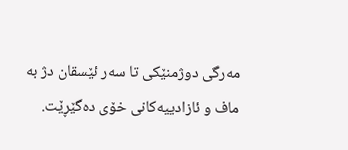مەرگی دوژمنێکی تا سەر ئێسقان دژ بە ماف و ئازادییەکانی خۆی دەگێڕێت.